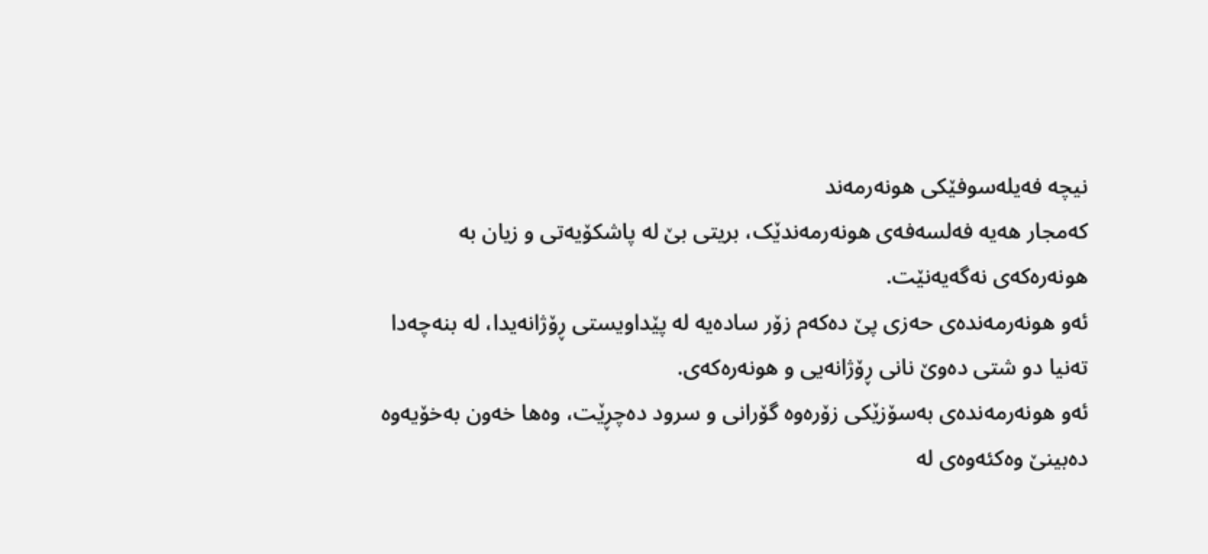نیچە فەیلەسوفێکی هونەرمەند
کەمجار هەیە فەلسەفەی هونەرمەندێک، بریتی بێ لە پاشکۆیەتی و زیان بە هونەرەکەی نەگەیەنێت.
ئەو هونەرمەندەی حەزی پێ دەکەم زۆر سادەیە لە پێداویستی ڕۆژانەیدا، لە بنەچەدا تەنیا دو شتی دەوێ نانی ڕۆژانەیی و هونەرەکەی.
ئەو هونەرمەندەی بەسۆزێکی زۆرەوە گۆرانی و سرود دەچڕێت، وەها خەون بەخۆیەوە دەبینێ وەکئەوەی لە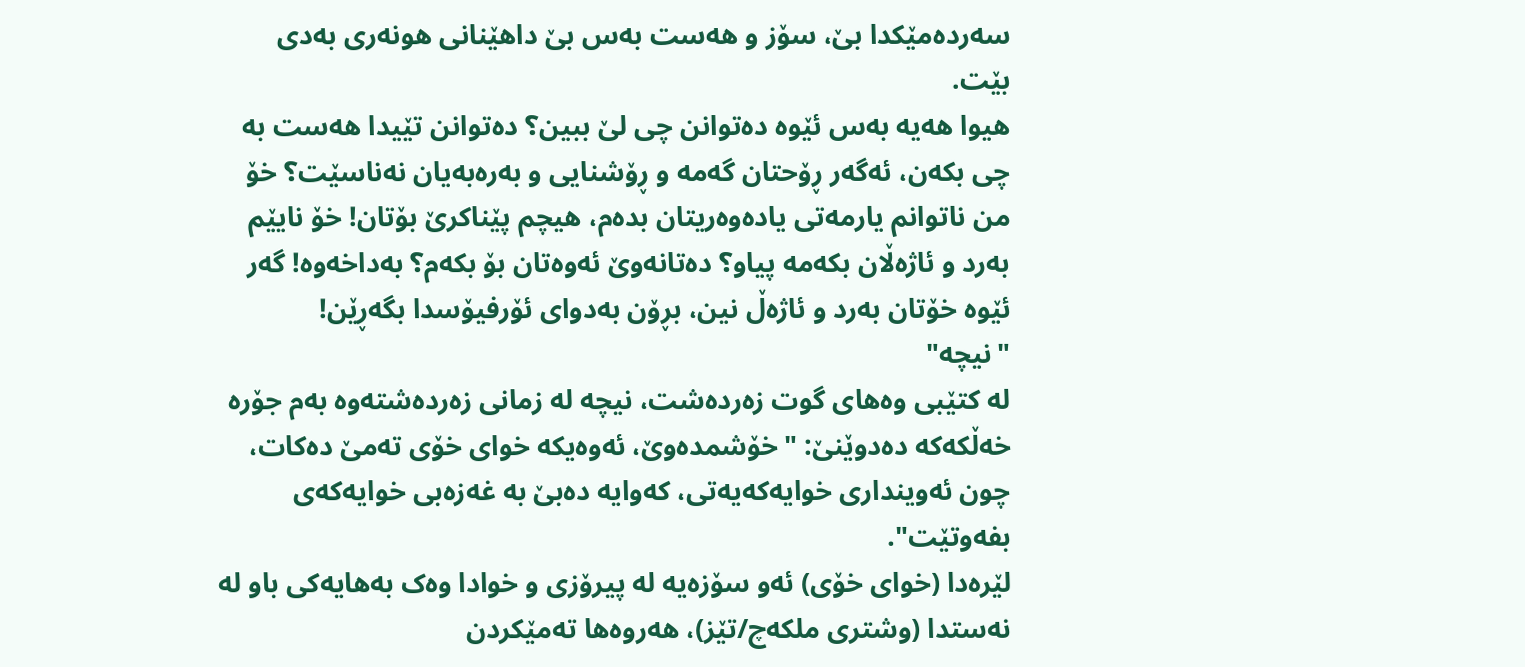سەردەمێکدا بێ، سۆز و هەست بەس بێ داهێنانی هونەری بەدی بێت.
هیوا هەیە بەس ئێوە دەتوانن چی لێ ببین؟ دەتوانن تێیدا هەست بە چی بکەن، ئەگەر ڕۆحتان گەمە و ڕۆشنایی و بەرەبەیان نەناسێت؟ خۆ من ناتوانم یارمەتی یادەوەریتان بدەم، هیچم پێناکرێ بۆتان! خۆ نایێم بەرد و ئاژەڵان بکەمە پیاو؟ دەتانەوێ ئەوەتان بۆ بکەم؟ بەداخەوە! گەر ئێوە خۆتان بەرد و ئاژەڵ نین، بڕۆن بەدوای ئۆرفیۆسدا بگەڕێن!
"نیچە"
لە کتێبی وەهای گوت زەردەشت، نیچە لە زمانی زەردەشتەوە بەم جۆرە خەڵکەکە دەدوێنێ: "خۆشمدەوێ، ئەوەیکە خوای خۆی تەمێ دەکات، چون ئەوینداری خوایەکەیەتی، کەوایە دەبێ بە غەزەبی خوایەکەی بفەوتێت".
لێرەدا (خوای خۆی) ئەو سۆزەیە لە پیرۆزی و خوادا وەک بەهایەکی باو لە نەستدا (وشتری ملکەچ/تێز)، هەروەها تەمێکردن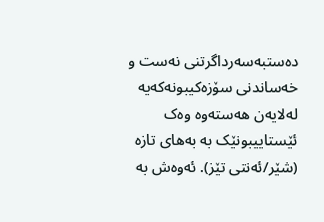دەستبەسەرداگرتنی نەست و خەساندنی سۆزەکیبونەکەیە لەلایەن هەستەوە وەک ئێستاییبونێک بە بەهای تازە (شێر/ئەنتی تێز). ئەوەش بە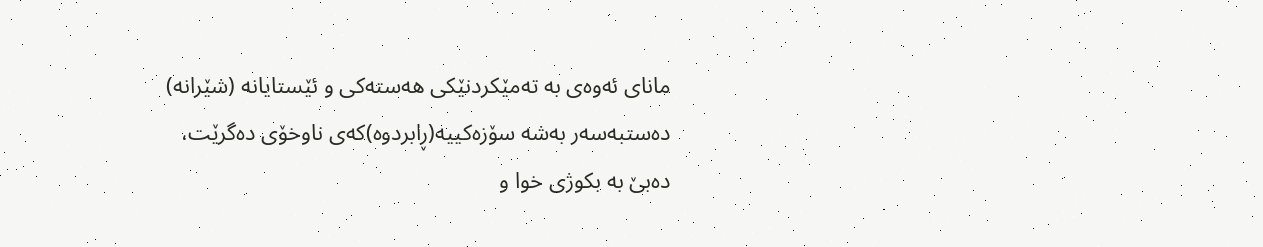مانای ئەوەی بە تەمێکردنێکی هەستەکی و ئێستایانە (شێرانە) دەستبەسەر بەشە سۆزەکییە(ڕابردوە)کەی ناوخۆی دەگرێت، دەبێ بە بکوژی خوا و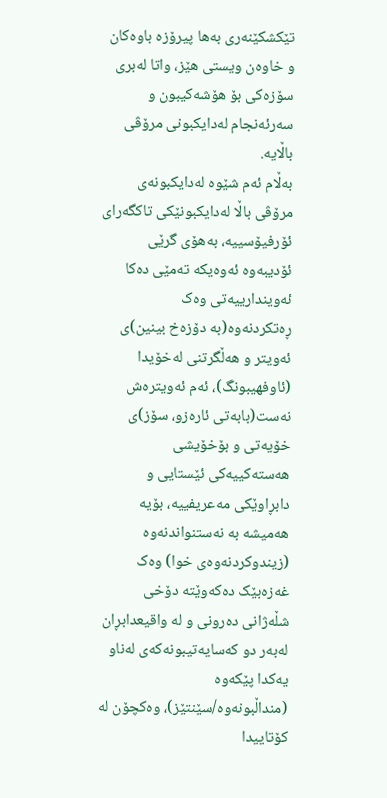تێکشکێنەری بەها پیرۆزە باوەکان و خاوەن ویستی هێز، واتا لەبری سۆزەکی بۆ هۆشەکیبون و سەرئەنجام لەدایکبونی مرۆڤی باڵایە.
بەڵام ئەم شێوە لەدایکبونەی مرۆڤی باڵا لەدایکبونێکی تاکگەرای ئۆرفیۆسییە، بەهۆی گرێی ئۆدیبەوە ئەوەیکە تەمێی دەکا ئەویندارییەتی وەک ڕەتکردنەوە(بە دۆزەخ بینین)ی ئەویتر و هەڵگرتنی لەخۆیدا (ئاوفهیبونگ)، ئەم ئەویترەش نەست(بابەتی ئارەزو، سۆز)ی خۆیەتی و بۆخۆیشی هەستەکییەکی ئێستایی و دابڕاوێکی مەعریفییە، بۆیە هەمیشە بە نەستنواندنەوە (زیندوکردنەوەی خوا) وەک غەزەبێک دەکەوێتە دۆخی شڵەژانی دەرونی و لە واقیعدابڕان لەبەر دو کەسایەتیبونەکەی لەناو یەکدا پێکەوە (منداڵبونەوە/سێنتێز)، وەکچۆن لە کۆتاییدا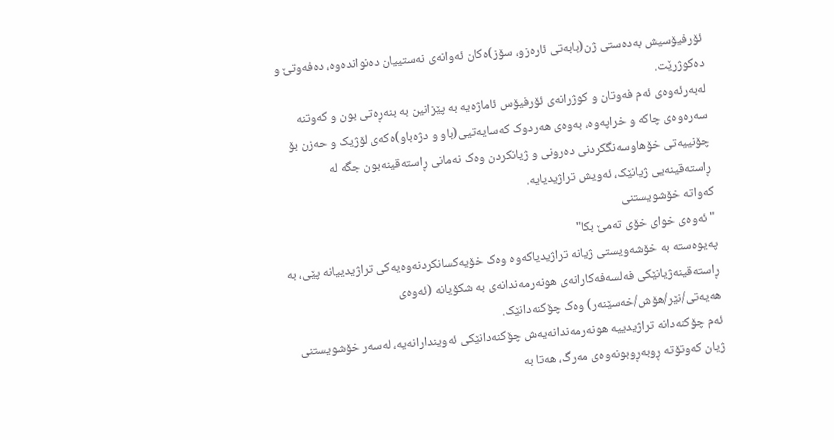ئۆرفیۆسیش بەدەستی ژن(بابەتی ئارەزو، سۆز)ەکان ئەوانەی نەستییان دەنواندەوە، دەفەوتێ و دەکوژرێت.
لەبەرئەوەی ئەم فەوتان و کوژرانەی ئۆرفیۆس ئاماژەیە بە پێزانین بە بنەڕەتی بون و کەوتنە سەرەوەی چاکە و خراپەوە، بەوەی هەردوک کەسایەتیی(باو و دژەباو)ەکەی لۆژیک و حەزن بۆ چۆنییەتی خۆهاوسەنگکردنی دەرونی و ژیانکردن وەک نەمانی ڕاستەقینەبون جگە لە ڕاستەقینەیی ژیانێک، ئەویش تراژیدیایە.
کەواتە خۆشویستنی
"ئەوەی خوای خۆی تەمێ بکا"
پەیوەستە بە خۆشەویستی ژیانە تراژیدیاکەوە وەک خۆیەکسانکردنەوەیەکی تراژیدییانە پێی، بە ڕاستەقینەژیانێکی فەلسەفەکارانەی هونەرمەندانەی بە شکۆیانە (ئەوەی هەیەتی/نێر/هۆش/خەسێنەر) وەک چۆکنەدانێک.
ئەم چۆکنەدانە تراژیدییە هونەرمەندانەیەش چۆکنەدانێکی ئەویندارانەیە، لەسەر خۆشویستنی ژیان کەوتۆتە ڕوبەڕوبونەوەی مەرگ، هەتا بە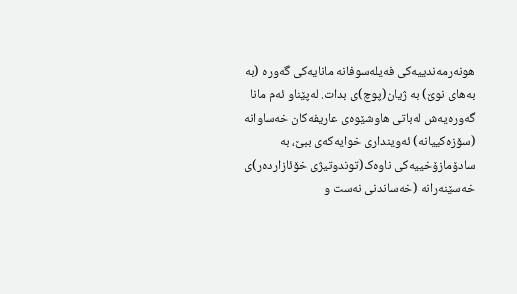هونەرمەندییەکی فەیلەسوفانە مانایەکی گەورە (بە بەهای نوێ) بە ژیان(پوچ)ی بدات. لەپێناو ئەم مانا گەورەیەش لەباتی هاوشێوەی عاریفەکان خەساوانە (سۆزەکییانە) ئەوینداری خوایەکەی ببێ، بە سادۆمازۆخییەکی ناوەک(توندوتیژی خۆئازاردەر)ی خەسێنەرانە (خەساندنی نەست و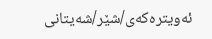ئەویترەکەی/شێر/شەیتانی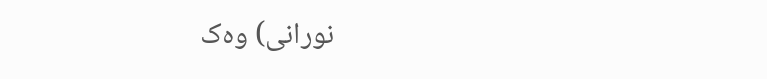نورانی) وەک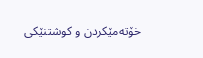خۆتەمێکردن و کوشتنێکی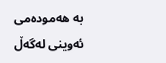بە هەمودەمی ئەوینی لەگەڵ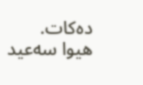دەکات.
هیوا سەعید